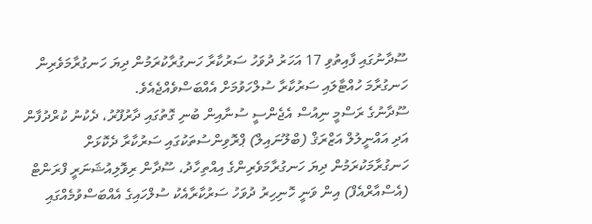ސޫދާނުގައި ފާއިތުވި 17 އަހަރު ދުވަހު ސަރުކާރާ ހަނގުރާކުރަމުން ދިޔަ ހަނގުރާމަވެރިން ހަނގުރާމަ ހުއްޓާލައި ސަރުކާރާ ސުލްހަވުމަށް އެއްބަސްވެއްޖެއެވެ.
ސޫދާނުގެ ރަސްމީ ނިއުސް އެޖެންސީ ސުނާއިން ބުނި ގޮތުގައި ދާރުފޫރު، ދެކުނު ކުރްދުފާން އަދި އައްނީލުލް އަޒްރަޤް (ބްލޫނައިލް) ޕްރޮވިންސުތަކުގައި ސަރުކާރާ ދެކޮޅަށް ހަނގުރާމަކުރަމުން ދިޔަ ހަނގުރާމަވެރިންގެ އިއްތިހާދު، ސޫދާން ރިވޮލިއުޝަނަރީ ފްރަންޓް (އެސްއާރްއެފް) އިން ވަނީ ހޮނިހިރު ދުވަހު ސަރުކާރާއެކު ސުލްހައިގެ އެއްބަސްވުމެއްގައި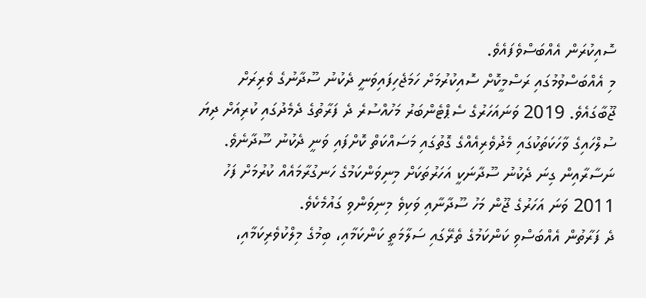ސޮއިކުރަން އެއްބަސްވެފައެވެ.
މި އެއްބަސްވުމުގައި ރަސްމީކޮށް ސޮއިކުރުމަށް ހަމަޖެހިފައިވަނީ ދެކުނު ސޫދާނުގެ ވެރިރަށް ޖޫބާގައެވެ. 2019 ވަނައަހަރުގެ ސެޕްޓެންބަރު މަހުއްސުރެ ދެ ފަރާތުގެ ދެމެދުގައި ކުރިއަށް ދިޔަ ސުލްހައިގެ ވާހަކަތަކުގައި މެދުވެރިއެއްގެ ގޮތުގައި މަސައްކަތް ކޮށްފައި ވަނީ ދެކުނު ސޫދާނެވެ. ނަސާރާއިން ގިނަ ދެކުނު ސޫދާނަކީ އަހަރުތަކަށް މިނިވަންކަމުގެ ހަނގުރާމައެއް ކުރުމަށް ފަހު 2011 ވަނަ އަހަރުގެ ޖޫން މަހު ސޫދާނާއި ވަކިވެ މިނިވަންވި ގައުމެކެވެ.
ދެ ފަރާތުން އެއްބަސްވި ކަންކަމުގެ ތެރޭގައި ސަލާމަތީ ކަންކަމާއި، ބިމުގެ މިލްކުވެރިކަމާއި،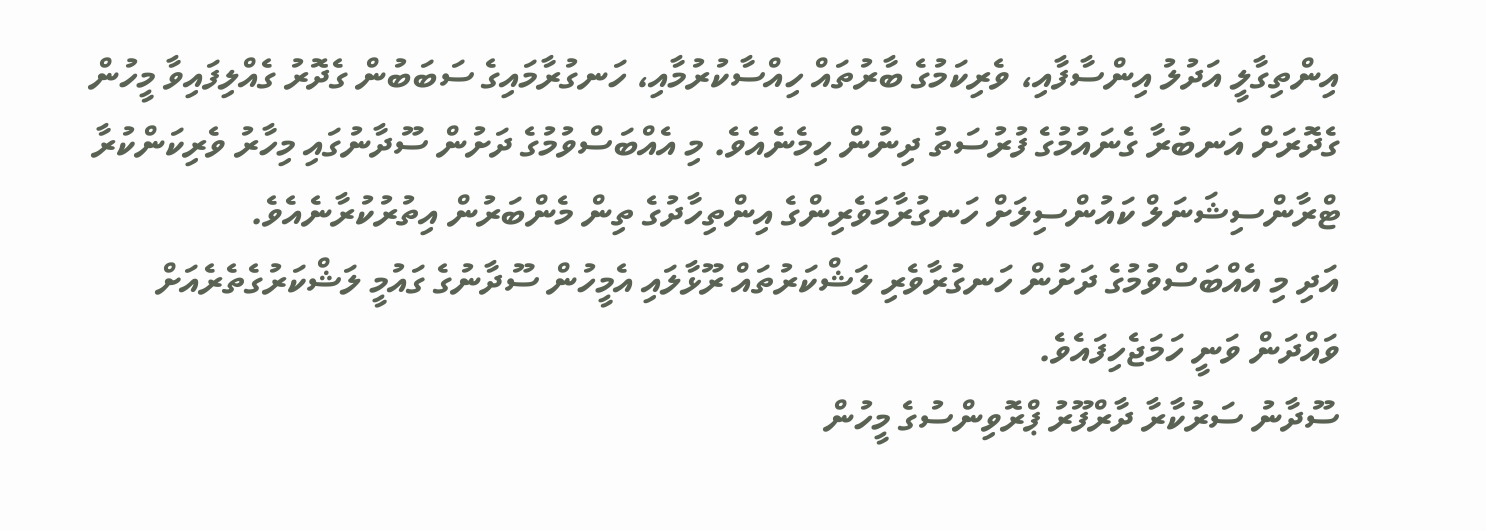އިންތިގާލީ އަދުލު އިންސާފާއި، ވެރިކަމުގެ ބާރުތައް ހިއްސާކުރުމާއި، ހަނގުރާމައިގެ ސަބަބުން ގެދޮރު ގެއްލިފައިވާ މީހުން ގެދޮރަށް އަނބުރާ ގެނައުމުގެ ފުރުސަތު ދިނުން ހިމެނެއެވެ. މި އެއްބަސްވުމުގެ ދަށުން ސޫދާނުގައި މިހާރު ވެރިކަންކުރާ ޓްރާންސިޝަނަލް ކައުންސިލަށް ހަނގުރާމަވެރިންގެ އިންތިހާދުގެ ތިން މެންބަރުން އިތުރުކުރާނެއެވެ.
އަދި މި އެއްބަސްވުމުގެ ދަށުން ހަނގުރާވެރި ލަޝްކަރުތައް ރޫޅާލައި އެމީހުން ސޫދާނުގެ ގައުމީ ލަޝްކަރުގެތެރެއަށް ވައްދަން ވަނީ ހަމަޖެހިފައެވެ.
ސޫދާނު ސަރުކާރާ ދާރްފޫރު ޕްރޮވިންސުގެ މީހުން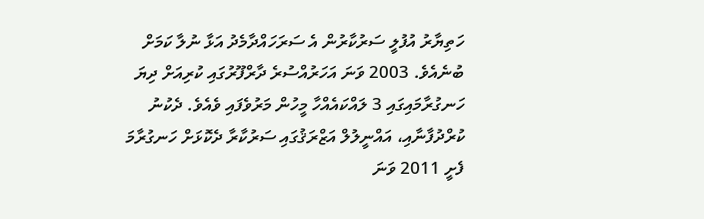ހަތިޔާރު އުފުލީ ސަރުކާރުން އެ ސަރަހައްދާމެދު އަޅާ ނުލާ ކަމަށް ބުނެއެވެ. 2003 ވަނަ އަހަރުއްސުރެ ދާރްފޫރުގައި ކުރިއަށް ދިޔަ ހަނގުރާމައިގައި 3 ލައްކައެއްހާ މީހުން މަރުވެފައި ވެއެވެ. ދެކުނު ކުރްދުފާނާއި، އައްނީލުލް އަޒްރަޤުގައި ސަރުކާރާ ދެކޮޅަށް ހަނގުރާމަ ފެށީ 2011 ވަނަ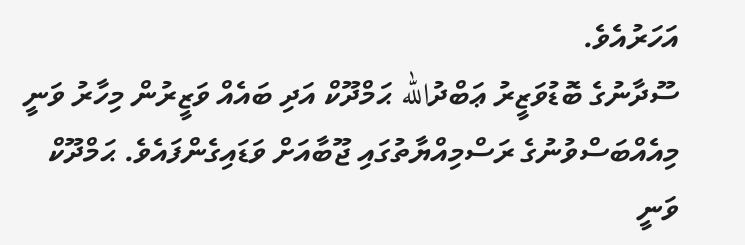އަހަރުއެވެ.
ސޫދާނުގެ ބޮޑުވަޒީރު ޢަބްދުالله ޙަމްދޫކް އަދި ބައެއް ވަޒީރުން މިހާރު ވަނީ މިއެއްބަސްވުނުގެ ރަސްމިއްޔާތުގައި ޖޫބާއަށް ވަޑައިގެންފައެވެ. ޙަމްދޫކް ވަނީ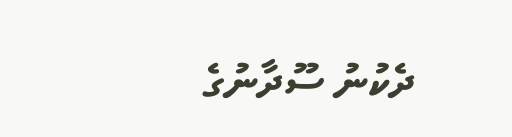ދެކުނު ސޫދާނުގެ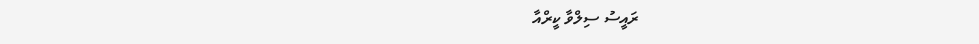ރައީސު ސިލްވާ ކީރްއާ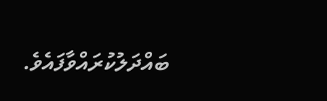ބައްދަލުކުރައްވާފައެވެ.